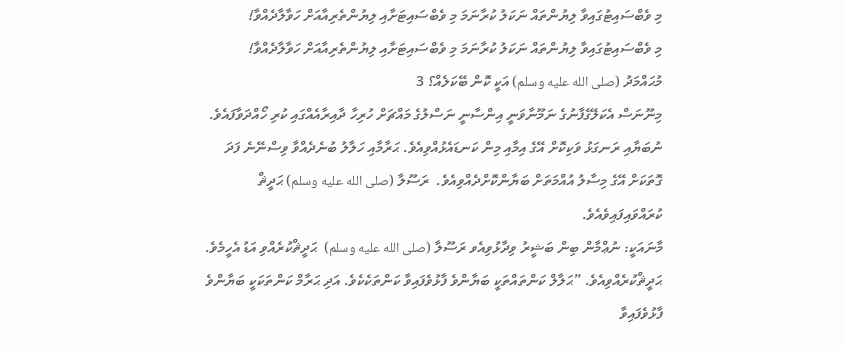މި ވެބްސައިޓުގައިވާ ލިޔުންތައް ނަކަލު ކުރާނަމަ މި ވެބްސައިޓަށާއި ލިޔުންތެރިއާއަށް ހަވާލާދެއްވާ!
މި ވެބްސައިޓުގައިވާ ލިޔުންތައް ނަކަލު ކުރާނަމަ މި ވެބްސައިޓަށާއި ލިޔުންތެރިއާއަށް ހަވާލާދެއްވާ!
މުޙައްމަދު (صلى الله عليه وسلم) އަކީ ކޮން ބޭކަލެއް؟ 3
މިނޫނަސް އެކަލޭގެފާނުގެ ނަމޫނާވަނީ އިންސާނީ ނަސްލުގެ މައްޗަށް ހުރިހާ ދާއިރާއެއްގައި ކުރި ހޯއްދަވާފައެވެ. ނުބަޔާއި ރަނގަޅު ވަކިކޮށް އޭގެ އިމާއި މިން ކަނޑައެޅުއްވިއެވެ. ޙަރާމާއި ހަލާލު ބުނެދެއްވާ ވިސްނޭނެ ފަދަ ގޮތަކަށް އޭގެ މިސާލު އުއްމަތަށް ބަޔާންކޮށްދެއްވިއެވެ.  ރަސޫލާ (صلى الله عليه وسلم) ޙަދީޘް ކުރައްވައިފައިވެއެވެ.
މާނައަކީ: ނުޢްމާން ބިން ބަޝީރު ވިދާޅުވިއެވ ރަސޫލާ (صلى الله عليه وسلم)  ޙަދީޘްކުރެއްވި އަޑު އެހީމެވެ. ޙަދީޘްކުރެއްވިއެވެ. ”ޙަލާލް ކަންތައްތަކީ ބަޔާންވެ ފާޅުވެފައިވާ ކަންތަކެކެވެ. އަދި ޙަރާމް ކަންތަކަކީ ބަޔާންވެ ފާޅުވެފައިވާ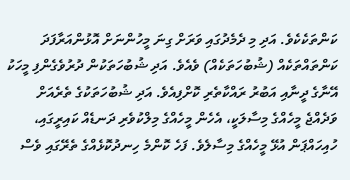ކަންތަކެކެވެ. އަދި މި ދެމެދުގައި ވަރަށް ގިނަ މީހުންނަށް އޮޅުންއަރާފަދަ  ކަންތައްތަކެއް (ޝުބުހަތަކެއް) ވެއެވެ. އަދި ޝުބުހަތަކުން ދުރުވެގެންފި މީހަކު އޭނާގެ ދީނާއި އަބުރު ރައްކާތެރި ކޮށްފިއެވެ. އަދި ޝުބުހަތަކުގެ ތެރެއަށް ވަދެއްޖެ މީހެއްގެ މިސާލަކީ، އެހެން މީހެއްގެ މިލްކުވެރި ދަނޑެއް ކައިރީގައި، ހުއިހައްޕަން އުޅޭ މީހެއްގެ މިސާލެވެ. ފަހެ ކޮންމެ ހިނދުކޮޅެއްގެ ތެރޭގައި ވެސް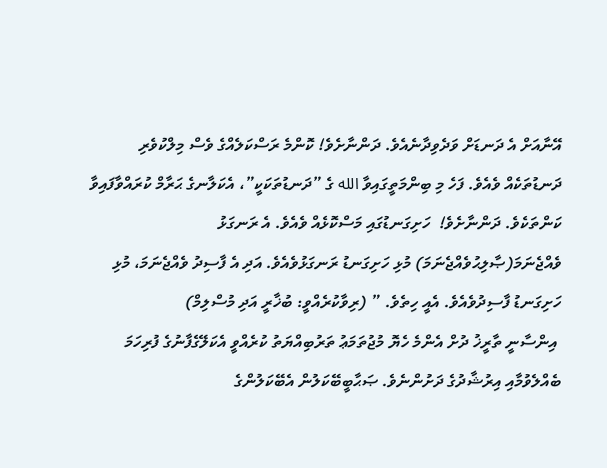އޭނާއަށް އެ ދަނޑަށް ވަދެވިދާނެއެވެ. ދަންނާށެވެ! ކޮންމެ ރަސްކަލެއްގެ ވެސް މިލްކުވެރި ދަނޑުތަކެއް ވެއެވެ. ފަހެ މި ބިންމަތީގައިވާ الله ގެ ”ދަނޑުތަކަކީ”، އެކަލާނގެ ޙަރާމް ކުރައްވާފައިވާ ކަންތަކެވެ. ދަންނާށެވެ!  ހަށިގަނޑުގައި މަސްކޮޅެއް ވެއެވެ. އެ ރަނގަޅު ވެއްޖެނަމަ(ޞާލިޙުވެއްޖެނަމަ) މުޅި ހަށިގަނޑު ރަނގަޅުވެއެވެ. އަދި އެ ފާސިދު ވެއްޖެނަމަ، މުޅި ހަށިގަނޑު ފާސިދުވެއެވެ. އެއީ ހިތެވެ. ” (ރިވާކުރެއްވީ: ބުޚާރީ އަދި މުސްލިމް)
 އިންސާނީ ތާރީޚު ދުށް އެންމެ ހެޔޮ މުޖުތަމަޢު ތަރުބިއްޔަތު ކުރެއްވީ އެކަލޭގެފާނުގެ ފުރިހަމަ ބެއްލެވުމާއި އިރުޝާދުގެ ދަށުންނެވެ. ޞަޙާބީބޭކަލުން އެބޭކަލުންގެ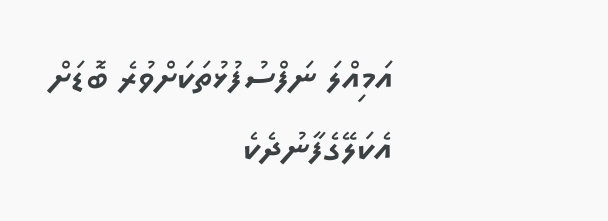އަމިއްލަ ނަފްސުފުޅުތަކަށްވުރެ ބޮޑަށް އެކަލޭގެފާނުދެކެ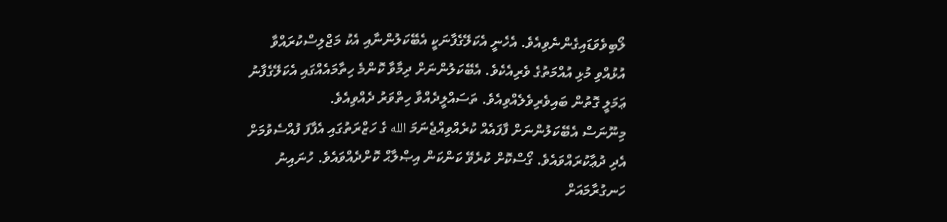ލޯބިވެވަޑައިގެންނެވިއެވެ. އެހެނީ އެކަލޭގެފާނަކީ އެބޭކަލުންނާއި އެކު މަޖްލިސްކުރައްވާ އުޅުއްވި މުޅި އުއްމަތުގެ ވެރިއެކެވެ. އެބޭކަލުންނަށް ދިމާވާ ކޮންމެ ހިތާމައެއްގައި އެކަލޭގެފާނު ޢަމަލީ ގޮތުން ބައިވެރިވެލެއްވިއެވެ. ތަސައްލީދެއްވާ ހިތްވަރު ދެއްވިއެވެ.
މިނޫނަސް އެބޭކަލުންނަށް ފާފައެއް ކުރެއްވިއްޖެނަމަ الله ގެ ހަޒްރަތުގައި އެފާފަ ފުއްސެވުމަށް އެދި ދުޢާކުރައްވައެވެ. ގޯސްކޮށް ކުރެވޭ ކަންކަން އިޞްލާޙް ކޮށްދެއްވައެވެ. ހުނައިނު ހަނގުރާމައަށް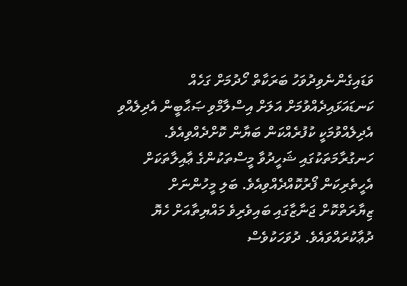ވަޑައިގެންނެވިދުވަހު ބަރަކާތް ހޯދުމަށް ގަހެއް ކަނޑައަޅައިދެއްވުމަށް އަލަށް އިސްލާމްވި ޞަޙާބީން އެދިލެއްވި އެދިލެއްވުމަކީ ކުފުރެއްކަން ބަޔާން ކޮށްދެއްވިއެވެ. ހަނގުރާމަތަކުގައި ޝަހީދުވާ މީސްތަކުންގެ ޢާއިލާތަކަށް އެހީތެރިކަން ފޯރުކޮއްދެއްވިއެވެ. ބަލި މީހުންނަށް ޒިޔާރަތްކޮށް ޖަނާޒާގައި ބައިވެރިވެ މައްޔިތާއަށް ހެޔޮ ދުޢާކުރައްވައެވެ. ދުވަހަކުވެސް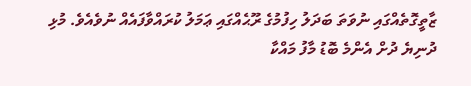ޒާތީގޮތެއްގައި ނުވަތަ ބަދަލު ހިފުމުގެ ރޫޙެއްގައި ޢަމަލު ކުރައްވާފައެއް ނުވެއެވެ. މުޅި ދުނިޔެ ދުށް އެންމެ ބޮޑު މާފު މައްކާ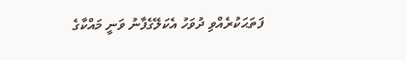ފަތަޙަކުރެއްވި ދުވަހު އެކަލޭގެފާނު ވަނީ މައްކާގެ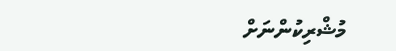މުޝްރިކުންނަށް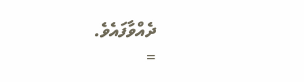ދެއްވާފައެވެ.
=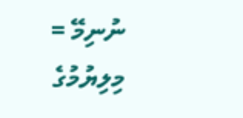ނުނިމޭ =
މިލިޔުމުގެ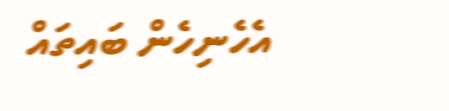އެހެނިހެން ބައިތައް